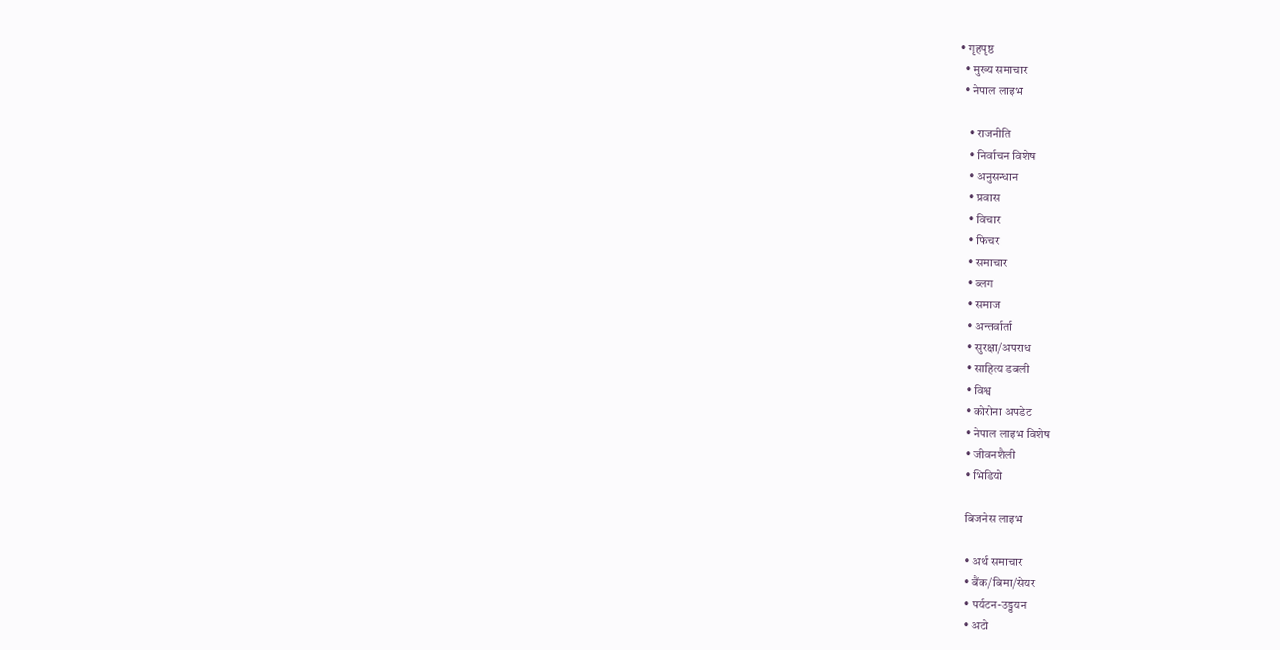• गृहपृष्ठ
  • मुख्य समाचार
  • नेपाल लाइभ

    • राजनीति
    • निर्वाचन विशेष
    • अनुसन्धान
    • प्रवास
    • विचार
    • फिचर
    • समाचार
    • ब्लग
    • समाज
    • अन्तर्वार्ता
    • सुरक्षा/अपराध
    • साहित्य डबली
    • विश्व
    • कोरोना अपडेट
    • नेपाल लाइभ विशेष
    • जीवनशैली
    • भिडियो

    बिजनेस लाइभ

    • अर्थ समाचार
    • बैंक/बिमा/सेयर
    • पर्यटन-उड्डयन
    • अटो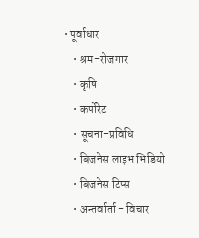• पूर्वाधार
    • श्रम-रोजगार
    • कृषि
    • कर्पोरेट
    • सूचना-प्रविधि
    • बिजनेस लाइभ भिडियो
    • बिजनेस टिप्स
    • अन्तर्वार्ता - विचार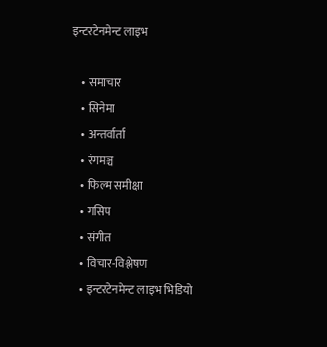इन्टरटेनमेन्ट लाइभ

    • समाचार
    • सिनेमा
    • अन्तर्वार्ता
    • रंगमञ्च
    • फिल्म समीक्षा
    • गसिप
    • संगीत
    • विचार-विश्लेषण
    • इन्टरटेनमेन्ट लाइभ भिडियो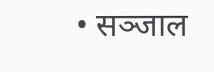• सञ्जाल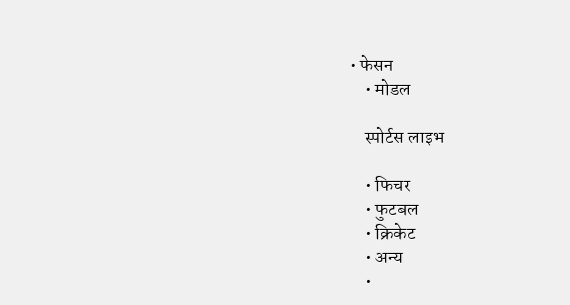• फेसन
    • मोडल

    स्पोर्टस लाइभ

    • फिचर
    • फुटबल
    • क्रिकेट
    • अन्य
    •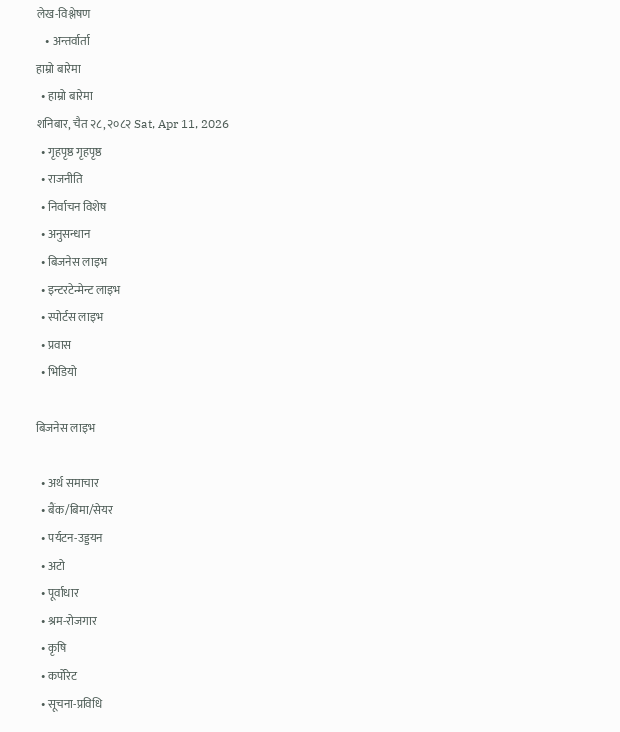लेख-विश्लेषण
    • अन्तर्वार्ता
हाम्रो बारेमा
  • हाम्रो बारेमा
शनिबार, चैत २८, २०८२ Sat, Apr 11, 2026
  • गृहपृष्ठ गृहपृष्ठ
  • राजनीति
  • निर्वाचन विशेष
  • अनुसन्धान
  • बिजनेस लाइभ
  • इन्टरटेन्मेन्ट लाइभ
  • स्पोर्टस लाइभ
  • प्रवास
  • भिडियो

बिजनेस लाइभ

  • अर्थ समाचार
  • बैंक/बिमा/सेयर
  • पर्यटन-उड्डयन
  • अटो
  • पूर्वाधार
  • श्रम-रोजगार
  • कृषि
  • कर्पोरेट
  • सूचना-प्रविधि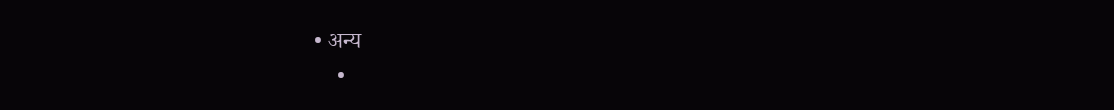• अन्य
    •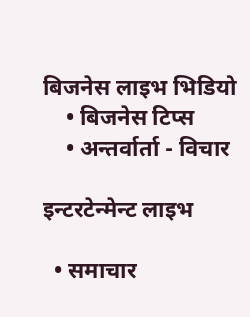बिजनेस लाइभ भिडियो
    • बिजनेस टिप्स
    • अन्तर्वार्ता - विचार

इन्टरटेन्मेन्ट लाइभ

  • समाचार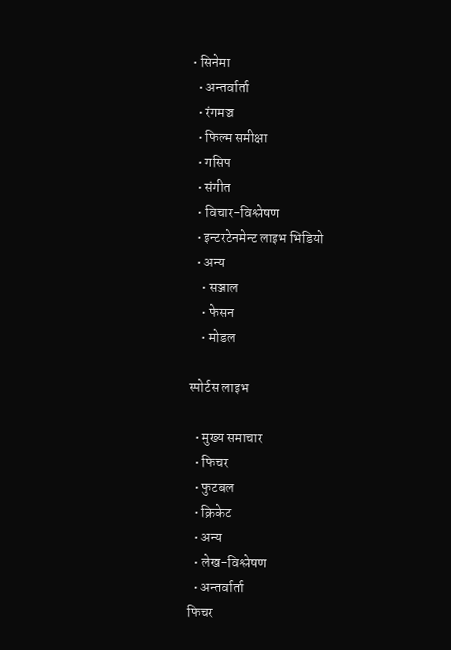• सिनेमा
  • अन्तर्वार्ता
  • रंगमञ्च
  • फिल्म समीक्षा
  • गसिप
  • संगीत
  • विचार-विश्लेषण
  • इन्टरटेनमेन्ट लाइभ भिडियो
  • अन्य
    • सञ्जाल
    • फेसन
    • मोडल

स्पोर्टस लाइभ

  • मुख्य समाचार
  • फिचर
  • फुटबल
  • क्रिकेट
  • अन्य
  • लेख-विश्लेषण
  • अन्तर्वार्ता
फिचर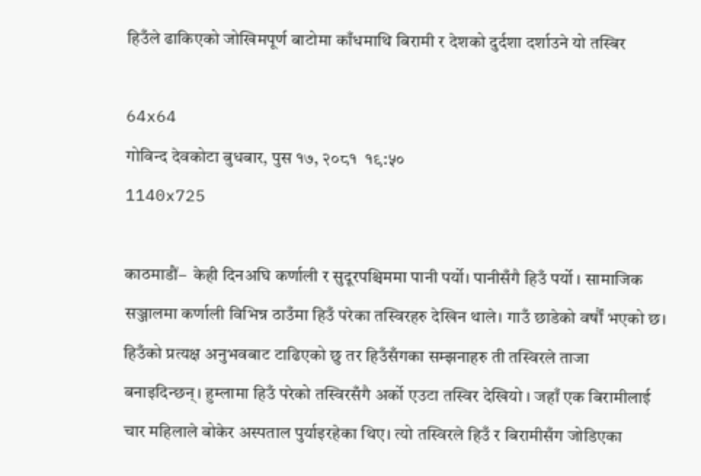हिउँले ढाकिएको जोखिमपूर्ण बाटोमा काँधमाथि बिरामी र देशको दुर्दशा दर्शाउने यो तस्बिर

64x64
गोविन्द देवकोटा बुधबार, पुस १७, २०८१  १९:५०
1140x725

काठमाडौं–  केही दिनअघि कर्णाली र सुदूरपश्चिममा पानी पर्यो। पानीसँगै हिउँ पर्यो । सामाजिक सञ्जालमा कर्णाली विभिन्न ठाउँमा हिउँ परेका तस्विरहरु देखिन थाले। गाउँ छाडेको वर्षौं भएको छ। हिउँको प्रत्यक्ष अनुभवबाट टाढिएको छु तर हिउँसँगका सम्झनाहरु ती तस्विरले ताजा बनाइदिन्छन्। हुम्लामा हिउँ परेको तस्विरसँगै अर्को एउटा तस्विर देखियो । जहाँ एक बिरामीलाई चार महिलाले बोकेर अस्पताल पुर्याइरहेका थिए। त्यो तस्विरले हिउँ र बिरामीसँग जोडिएका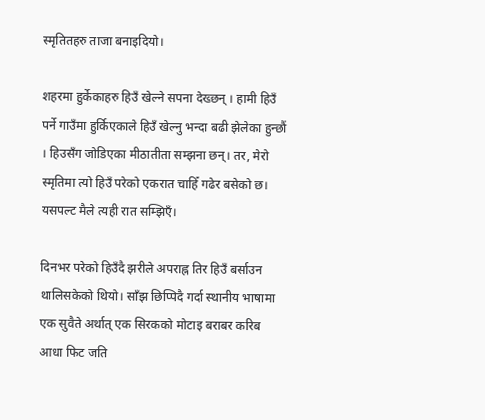स्मृतितहरु ताजा बनाइदियो।

शहरमा हुर्केकाहरु हिउँ खेल्ने सपना देख्छन् । हामी हिउँ पर्ने गाउँमा हुर्किएकाले हिउँ खेल्नु भन्दा बढी झेलेका हुन्छौं । हिउसँग जोडिएका मीठातीता सम्झना छन्। तर, मेरो स्मृतिमा त्यो हिउँ परेको एकरात चाहिँ गढेर बसेको छ। यसपल्ट मैले त्यही रात सम्झिएँ।

दिनभर परेको हिउँदै झरीले अपराह्न तिर हिउँ बर्साउन थालिसकेको थियो। साँझ छिप्पिदै गर्दा स्थानीय भाषामा एक सुवैते अर्थात् एक सिरकको मोटाइ बराबर करिब आधा फिट जति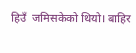हिउँ  जमिसकेको थियो। बाहिर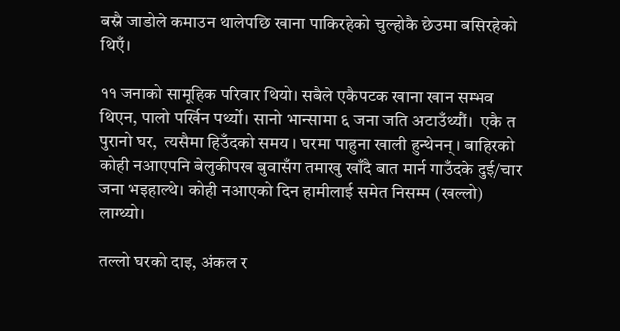बस्नै जाडोले कमाउन थालेपछि खाना पाकिरहेको चुल्होकै छेउमा बसिरहेको थिएँ।

११ जनाको सामूहिक परिवार थियो। सबैले एकैपटक खाना खान सम्भव थिएन, पालो पर्खिन पर्थ्यो। सानो भान्सामा ६ जना जति अटाउँथ्यौं।  एकै त पुरानो घर,  त्यसैमा हिउँदको समय । घरमा पाहुना खाली हुन्थेनन् । बाहिरको कोही नआएपनि बेलुकीपख बुवासँग तमाखु खाँदै बात मार्न गाउँदके दुई/चार जना भइहाल्थे। कोही नआएको दिन हामीलाई समेत निसम्म (खल्लो) लाग्थ्यो।

तल्लो घरको दाइ, अंकल र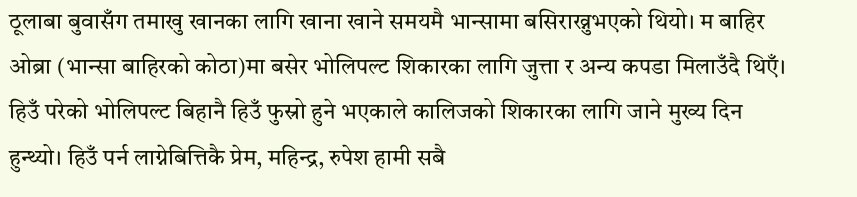ठूलाबा बुवासँग तमाखु खानका लागि खाना खाने समयमै भान्सामा बसिराख्नुभएको थियो। म बाहिर ओब्रा (भान्सा बाहिरको कोठा)मा बसेर भोलिपल्ट शिकारका लागि जुत्ता र अन्य कपडा मिलाउँदै थिएँ। हिउँ परेको भोलिपल्ट बिहानै हिउँ फुस्रो हुने भएकाले कालिजको शिकारका लागि जाने मुख्य दिन हुन्थ्यो। हिउँ पर्न लाग्नेबित्तिकै प्रेम, महिन्द्र, रुपेश हामी सबै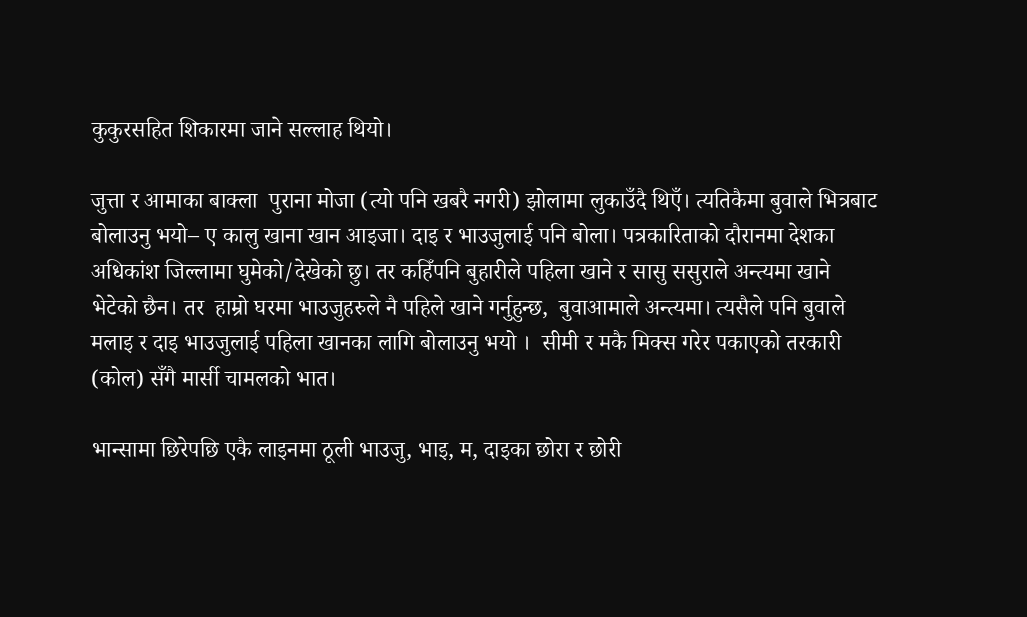कुकुरसहित शिकारमा जाने सल्लाह थियो।

जुत्ता र आमाका बाक्ला  पुराना मोजा (त्यो पनि खबरै नगरी) झोलामा लुकाउँदै थिएँ। त्यतिकैमा बुवाले भित्रबाट बोलाउनु भयो– ए कालु खाना खान आइजा। दाइ र भाउजुलाई पनि बोला। पत्रकारिताको दौरानमा देशका अधिकांश जिल्लामा घुमेको/देखेको छु। तर कहिँपनि बुहारीले पहिला खाने र सासु ससुराले अन्त्यमा खाने भेटेको छैन। तर  हाम्रो घरमा भाउजुहरुले नै पहिले खाने गर्नुहुन्छ,  बुवाआमाले अन्त्यमा। त्यसैले पनि बुवाले मलाइ र दाइ भाउजुलाई पहिला खानका लागि बोलाउनु भयो ।  सीमी र मकै मिक्स गरेर पकाएको तरकारी (कोल) सँगै मार्सी चामलको भात।

भान्सामा छिरेपछि एकै लाइनमा ठूली भाउजु, भाइ, म, दाइका छोरा र छोरी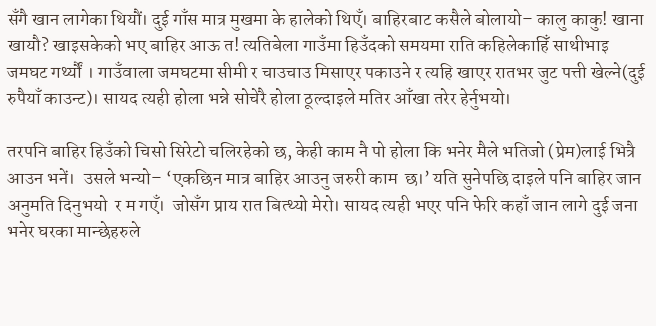सँगै खान लागेका थियौं। दुई गाँस मात्र मुखमा के हालेको थिएँ। बाहिरबाट कसैले बोलायो– कालु काकु! खाना खायौ? खाइसकेको भए बाहिर आऊ त! त्यतिबेला गाउँमा हिउँदको समयमा राति कहिलेकाहिँ साथीभाइ जमघट गर्थ्यौं । गाउँवाला जमघटमा सीमी र चाउचाउ मिसाएर पकाउने र त्यहि खाएर रातभर जुट पत्ती खेल्ने(दुई रुपैयाँ काउन्ट)। सायद त्यही होला भन्ने सोचेरै होला ठूल्दाइले मतिर आँखा तरेर हेर्नुभयो।

तरपनि बाहिर हिउँको चिसो सिरेटो चलिरहेको छ, केही काम नै पो होला कि भनेर मैले भतिजो (प्रेम)लाई भित्रै आउन भनें।  उसले भन्यो– ‘एकछिन मात्र बाहिर आउनु जरुरी काम  छ।’ यति सुनेपछि दाइले पनि बाहिर जान अनुमति दिनुभयो  र म गएँ।  जोसँग प्राय रात बित्थ्यो मेरो। सायद त्यही भएर पनि फेरि कहाँ जान लागे दुई जना भनेर घरका मान्छेहरुले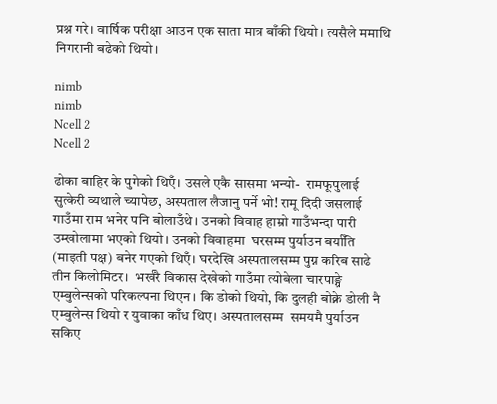प्रश्न गरे। वार्षिक परीक्षा आउन एक साता मात्र बाँकी थियो। त्यसैले ममाथि निगरानी बढेको थियो।

nimb
nimb
Ncell 2
Ncell 2

ढोका बाहिर के पुगेको थिएँ। उसले एकै सासमा भन्यो-  रामफूपुलाई सुत्केरी व्यथाले च्यापेछ, अस्पताल लैजानु पर्ने भो! रामू दिदी जसलाई गाउँमा राम भनेर पनि बोलाउँथे। उनको विवाह हाम्रो गाउँभन्दा पारी उम्खोलामा भएको थियो। उनको विवाहमा  घरसम्म पुर्याउन बर्याँति (माइती पक्ष) बनेर गएको थिएँ। घरदेखि अस्पतालसम्म पुग्न करिब साढे तीन किलोमिटर।  भर्खरै विकास देखेको गाउँमा त्योबेला चारपाङ्ग्रे एम्बुलेन्सको परिकल्पना थिएन। कि डोको थियो, कि दुलही बोक्ने डोली नै एम्बुलेन्स थियो र युवाका काँध थिए। अस्पतालसम्म  समयमै पुर्याउन सकिए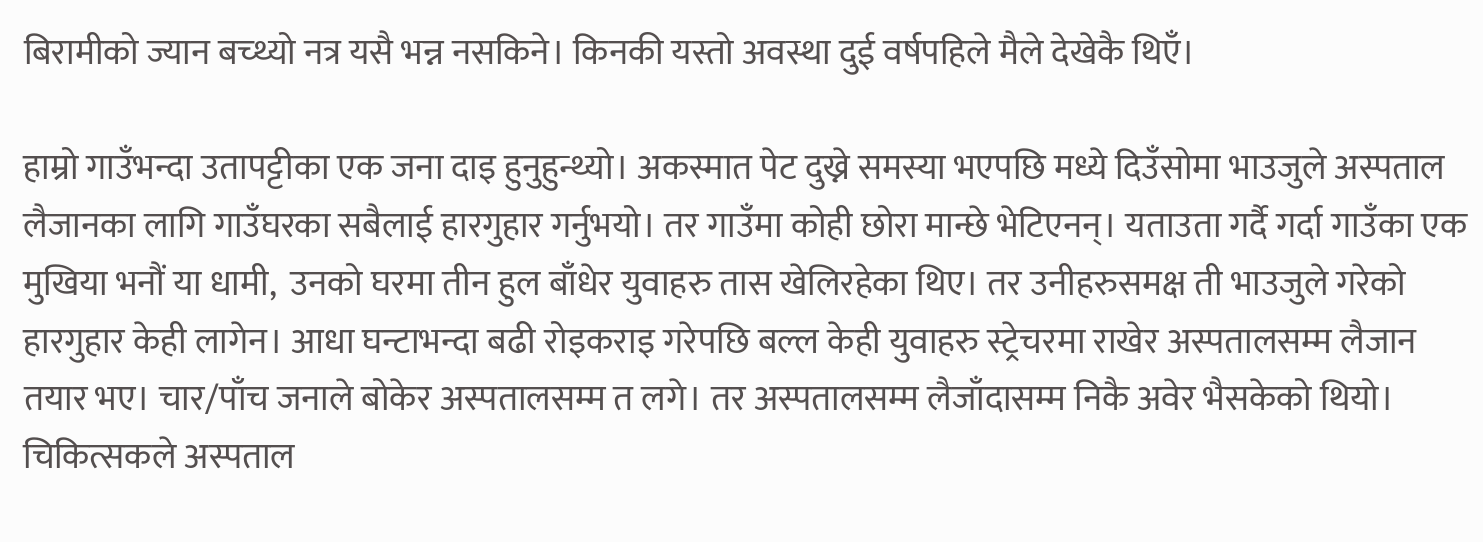बिरामीको ज्यान बच्थ्यो नत्र यसै भन्न नसकिने। किनकी यस्तो अवस्था दुई वर्षपहिले मैले देखेकै थिएँ।

हाम्रो गाउँभन्दा उतापट्टीका एक जना दाइ हुनुहुन्थ्यो। अकस्मात पेट दुख्ने समस्या भएपछि मध्ये दिउँसोमा भाउजुले अस्पताल लैजानका लागि गाउँघरका सबैलाई हारगुहार गर्नुभयो। तर गाउँमा कोही छोरा मान्छे भेटिएनन्। यताउता गर्दै गर्दा गाउँका एक मुखिया भनौं या धामी,  उनको घरमा तीन हुल बाँधेर युवाहरु तास खेलिरहेका थिए। तर उनीहरुसमक्ष ती भाउजुले गरेको हारगुहार केही लागेन। आधा घन्टाभन्दा बढी रोइकराइ गरेपछि बल्ल केही युवाहरु स्ट्रेचरमा राखेर अस्पतालसम्म लैजान तयार भए। चार/पाँच जनाले बोकेर अस्पतालसम्म त लगे। तर अस्पतालसम्म लैजाँदासम्म निकै अवेर भैसकेको थियो। चिकित्सकले अस्पताल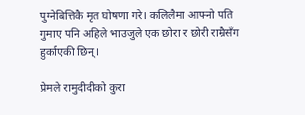पुग्नेबित्तिकै मृत घोषणा गरे। कलिलैमा आफ्नो पति गुमाए पनि अहिले भाउजुले एक छोरा र छोरी राम्रैसँग हुर्काएकी छिन्।

प्रेमले रामुदीदीको कुरा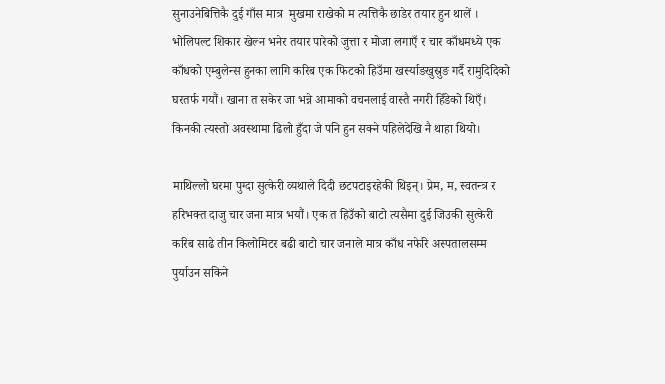सुनाउनेबित्तिकै दुई गाँस मात्र  मुखमा राखेको म त्यत्तिकै छाडेर तयार हुन थालें । भोलिपल्ट शिकार खेल्न भनेर तयार पारेको जुत्ता र मोजा लगाएँ र चार काँधमध्ये एक काँधको एम्बुलेन्स हुनका लागि करिब एक फिटको हिउँमा खर्स्याङखुस्रुङ गर्दै रामुदिदिको घरतर्फ गयौं। खाना त सकेर जा भन्ने आमाको वचनलाई वास्तै नगरी हिँडेको थिएँ। किनकी त्यस्तो अवस्थामा ढिलो हुँदा जे पनि हुन सक्ने पहिलेदेखि नै थाहा थियो।

माथिल्लो घरमा पुग्दा सुत्केरी व्यथाले दिदी छटपटाइरहेकी थिइन्। प्रेम, म, स्वतन्त्र र हरिभक्त दाजु चार जना मात्र भयौं। एक त हिउँको बाटो त्यसैमा दुई जिउकी सुत्केरी करिब साढे तीन किलोमिटर बढी बाटो चार जनाले मात्र काँध नफेरि अस्पतालसम्म पुर्याउन सकिने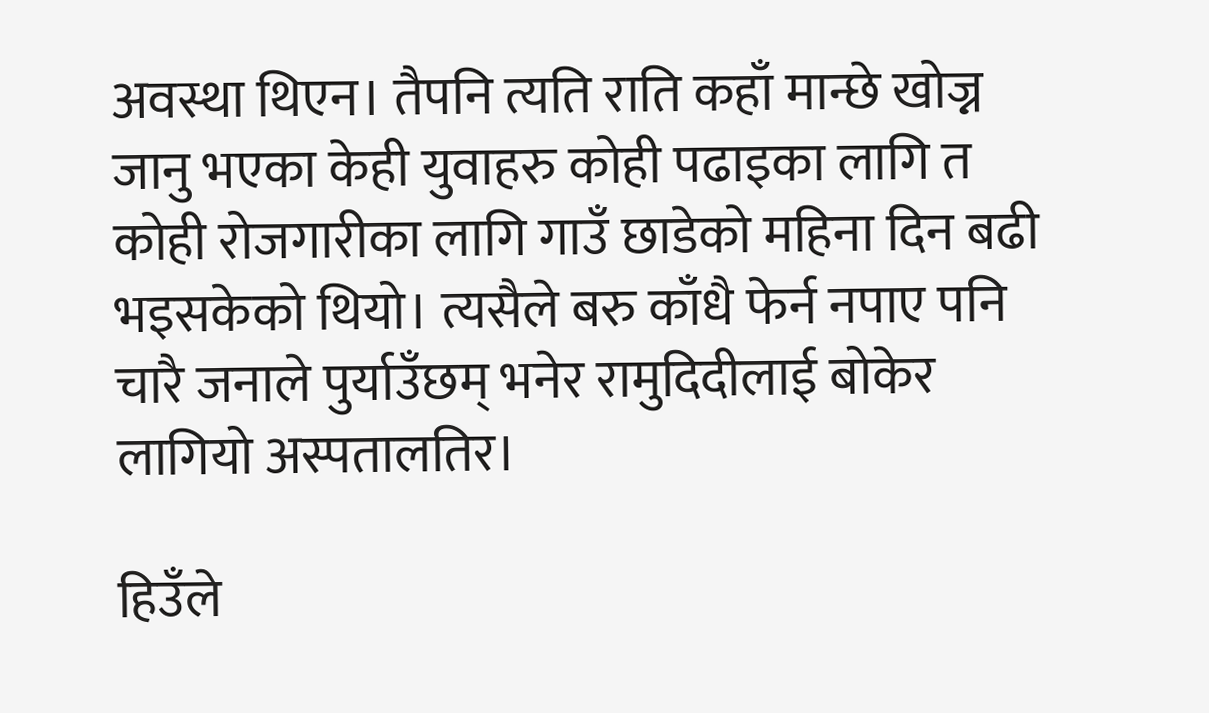अवस्था थिएन। तैपनि त्यति राति कहाँ मान्छे खोज्न जानु भएका केही युवाहरु कोही पढाइका लागि त कोही रोजगारीका लागि गाउँ छाडेको महिना दिन बढी भइसकेको थियो। त्यसैले बरु काँधै फेर्न नपाए पनि चारै जनाले पुर्याउँछम् भनेर रामुदिदीलाई बोकेर लागियो अस्पतालतिर।

हिउँले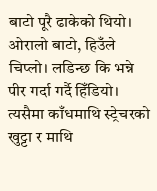बाटो पूरै ढाकेको थियो। ओरालो बाटो, हिउँले चिप्लो। लडिन्छ कि भन्ने पीर गर्दा गर्दै हिँडियो। त्यसैमा काँधमाथि स्ट्रेचरको खुट्टा र माथि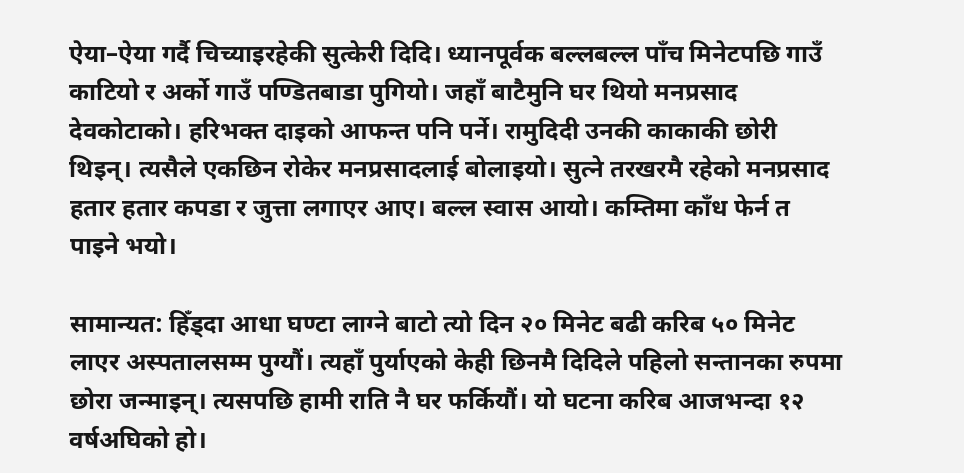ऐया–ऐया गर्दै चिच्याइरहेकी सुत्केरी दिदि। ध्यानपूर्वक बल्लबल्ल पाँच मिनेटपछि गाउँ काटियो र अर्को गाउँ पण्डितबाडा पुगियो। जहाँ बाटैमुनि घर थियो मनप्रसाद देवकोटाको। हरिभक्त दाइको आफन्त पनि पर्ने। रामुदिदी उनकी काकाकी छोरी थिइन्। त्यसैले एकछिन रोकेर मनप्रसादलाई बोलाइयो। सुत्ने तरखरमै रहेको मनप्रसाद हतार हतार कपडा र जुत्ता लगाएर आए। बल्ल स्वास आयो। कम्तिमा काँध फेर्न त पाइने भयो।

सामान्यत: हिँड्दा आधा घण्टा लाग्ने बाटो त्यो दिन २० मिनेट बढी करिब ५० मिनेट लाएर अस्पतालसम्म पुग्यौं। त्यहाँ पुर्याएको केही छिनमै दिदिले पहिलो सन्तानका रुपमा छोरा जन्माइन्। त्यसपछि हामी राति नै घर फर्कियौं। यो घटना करिब आजभन्दा १२ वर्षअघिको हो।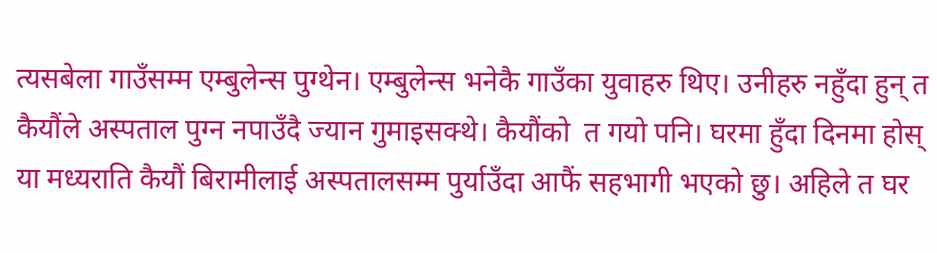त्यसबेला गाउँसम्म एम्बुलेन्स पुग्थेन। एम्बुलेन्स भनेकै गाउँका युवाहरु थिए। उनीहरु नहुँदा हुन् त कैयौंले अस्पताल पुग्न नपाउँदै ज्यान गुमाइसक्थे। कैयौंको  त गयो पनि। घरमा हुँदा दिनमा होस् या मध्यराति कैयौं बिरामीलाई अस्पतालसम्म पुर्याउँदा आफैं सहभागी भएको छु। अहिले त घर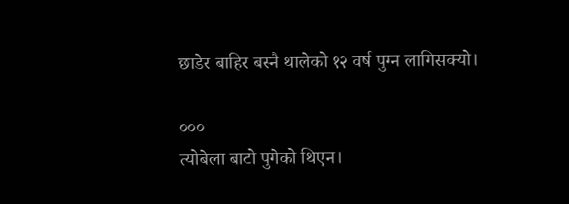छाडेर बाहिर बस्नै थालेको १२ वर्ष पुग्न लागिसक्यो।

०००
त्योबेला बाटो पुगेको थिएन।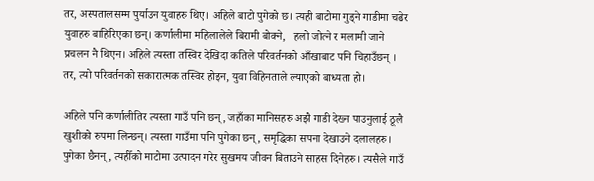तर, अस्पतालसम्म पुर्याउन युवाहरु थिए। अहिले बाटो पुगेको छ। त्यही बाटोमा गुड्ने गाडीमा चढेर युवाहरु बाहिरिएका छन्। कर्णालीमा महिलालेले बिरामी बोक्ने,   हलो जोत्ने र मलामी जाने प्रचलन नै थिएन। अहिले त्यस्ता तस्विर देखिदा कतिले परिवर्तनको आँखाबाट पनि चिहाउँछन् । तर, त्यो परिवर्तनको सकारात्मक तस्विर होइन, युवा विहिनताले ल्याएको बाध्यता हो।

अहिले पनि कर्णालीतिर त्यस्ता गाउँ पनि छन्, जहाँका मानिसहरु अझै गाडी देख्न पाउनुलाई ठूलै खुशीको रुपमा लिन्छन्। त्यस्ता गाउँमा पनि पुगेका छन्, समृद्धिका सपना देखाउने दलालहरु। पुगेका छैनन्, त्यहीँको माटोमा उत्पादन गरेर सुखमय जीवन बिताउने साहस दिनेहरु। त्यसैले गाउँ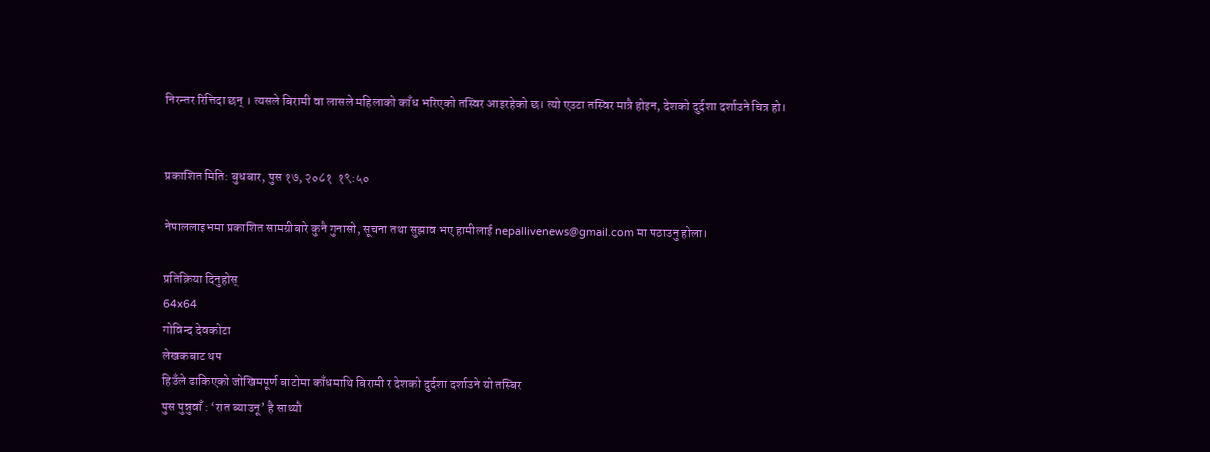निरन्तर रित्तिदा छन् । त्यसले बिरामी वा लासले महिलाको काँध भरिएको तस्विर आइरहेको छ। त्यो एउटा तस्विर मात्रै होइन, देशको दुर्दशा दर्शाउने चित्र हो।


प्रकाशित मिति: बुधबार, पुस १७, २०८१  १९:५०

नेपाललाइभमा प्रकाशित सामग्रीबारे कुनै गुनासो, सूचना तथा सुझाव भए हामीलाई nepallivenews@gmail.com मा पठाउनु होला।

प्रतिक्रिया दिनुहोस्
64x64
गोविन्द देवकोटा
लेखकबाट थप
हिउँले ढाकिएको जोखिमपूर्ण बाटोमा काँधमाथि बिरामी र देशको दुर्दशा दर्शाउने यो तस्बिर
पुस पुन्नुवाँ : ‘रात ब्याउनू’ है साथ्यौ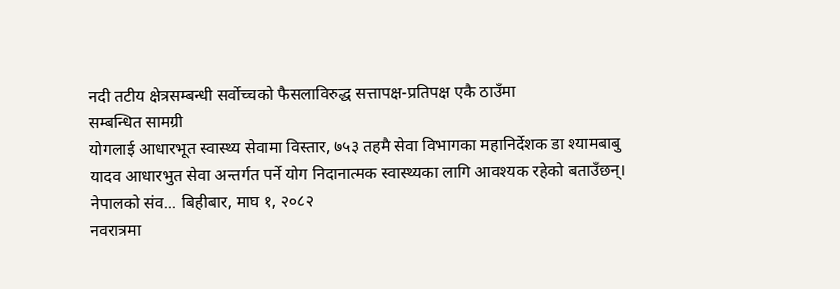नदी तटीय क्षेत्रसम्बन्धी सर्वोच्चको फैसलाविरुद्ध सत्तापक्ष-प्रतिपक्ष एकै ठाउँमा
सम्बन्धित सामग्री
योगलाई आधारभूत स्वास्थ्य सेवामा विस्तार, ७५३ तहमै सेवा विभागका महानिर्देशक डा श्यामबाबु यादव आधारभुत सेवा अन्तर्गत पर्ने योग निदानात्मक स्वास्थ्यका लागि आवश्यक रहेको बताउँछन्। नेपालको संव... बिहीबार, माघ १, २०८२
नवरात्रमा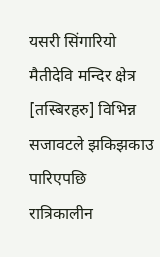यसरी सिंगारियो मैतीदेवि मन्दिर क्षेत्र [तस्बिरहरु] विभिन्न सजावटले झकिझकाउ पारिएपछि रात्रिकालीन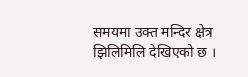समयमा उक्त मन्दिर क्षेत्र झिलिमिलि देखिएको छ ।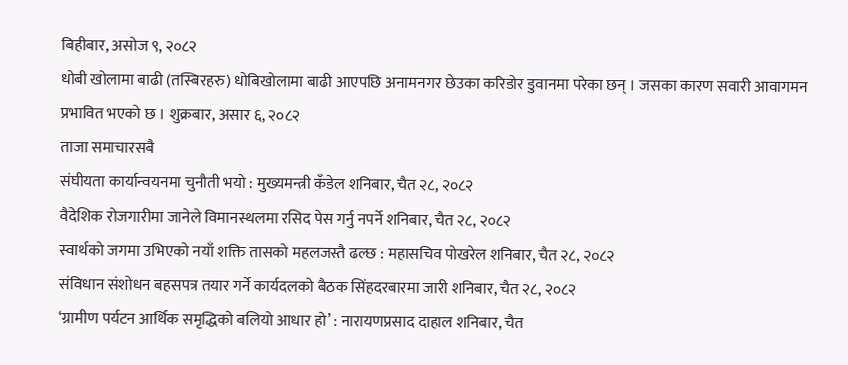बिहीबार, असोज ९, २०८२
धोबी खोलामा बाढी (तस्बिरहरु) धोबिखोलामा बाढी आएपछि अनामनगर छेउका करिडोर डुवानमा परेका छन् । जसका कारण सवारी आवागमन प्रभावित भएको छ । शुक्रबार, असार ६, २०८२
ताजा समाचारसबै
संघीयता कार्यान्वयनमा चुनौती भयो : मुख्यमन्त्री कँडेल शनिबार, चैत २८, २०८२
वैदेशिक रोजगारीमा जानेले विमानस्थलमा रसिद पेस गर्नु नपर्ने शनिबार, चैत २८, २०८२
स्वार्थको जगमा उभिएको नयाँ शक्ति तासको महलजस्तै ढल्छ : महासचिव पोखरेल शनिबार, चैत २८, २०८२
संविधान संशोधन बहसपत्र तयार गर्ने कार्यदलको बैठक सिंहदरबारमा जारी शनिबार, चैत २८, २०८२
‘ग्रामीण पर्यटन आर्थिक समृद्धिको बलियो आधार हो’ : नारायणप्रसाद दाहाल शनिबार, चैत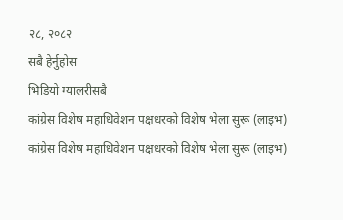२८, २०८२
सबै हेर्नुहोस
भिडियो ग्यालरीसबै
कांग्रेस विशेष महाधिवेशन पक्षधरको विशेष भेला सुरू (लाइभ)
कांग्रेस विशेष महाधिवेशन पक्षधरको विशेष भेला सुरू (लाइभ)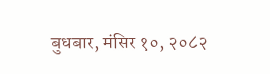बुधबार, मंसिर १०, २०८२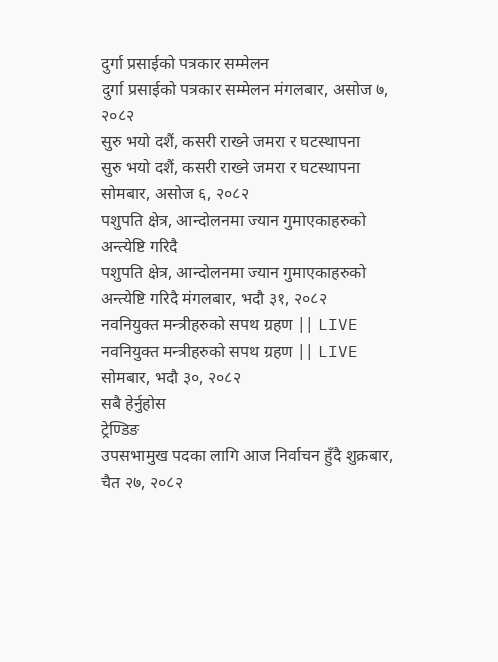दुर्गा प्रसाईको पत्रकार सम्मेलन
दुर्गा प्रसाईको पत्रकार सम्मेलन मंगलबार, असोज ७, २०८२
सुरु भयो दशैं, कसरी राख्ने जमरा र घटस्थापना
सुरु भयो दशैं, कसरी राख्ने जमरा र घटस्थापना सोमबार, असोज ६, २०८२
पशुपति क्षेत्र, आन्दोलनमा ज्यान गुमाएकाहरुको अन्त्येष्टि गरिदै
पशुपति क्षेत्र, आन्दोलनमा ज्यान गुमाएकाहरुको अन्त्येष्टि गरिदै मंगलबार, भदौ ३१, २०८२
नवनियुक्त मन्त्रीहरुको सपथ ग्रहण || LIVE
नवनियुक्त मन्त्रीहरुको सपथ ग्रहण || LIVE सोमबार, भदौ ३०, २०८२
सबै हेर्नुहोस
ट्रेण्डिङ
उपसभामुख पदका लागि आज निर्वाचन हुँदै शुक्रबार, चैत २७, २०८२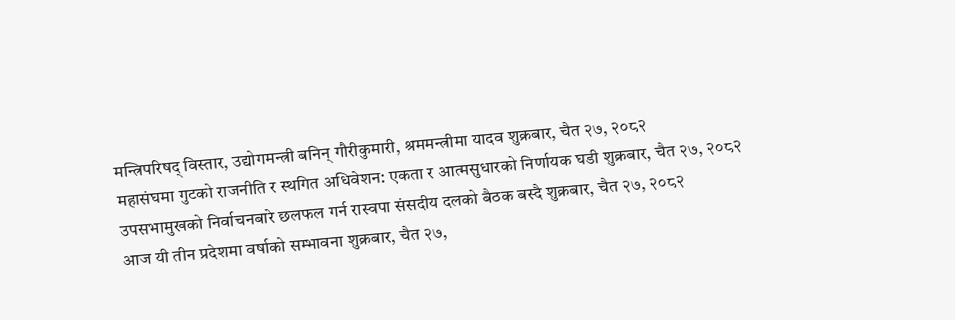मन्त्रिपरिषद् विस्तार, उद्योगमन्त्री बनिन् गौरीकुमारी, श्रममन्त्रीमा यादव शुक्रबार, चैत २७, २०८२
महासंघमा गुटको राजनीति र स्थगित अधिवेशन: एकता र आत्मसुधारको निर्णायक घडी शुक्रबार, चैत २७, २०८२
उपसभामुखको निर्वाचनबारे छलफल गर्न रास्वपा संसदीय दलको बैठक बस्दै शुक्रबार, चैत २७, २०८२
आज यी तीन प्रदेशमा वर्षाको सम्भावना शुक्रबार, चैत २७,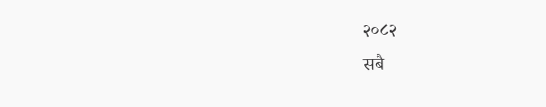२०८२
सबै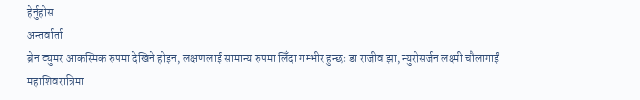हेर्नुहोस
अन्तर्वार्ता
ब्रेन ट्युमर आकस्मिक रुपमा देखिने होइन, लक्षणलाई सामान्य रुपमा लिँदा गम्भीर हुन्छः डा राजीव झा, न्युरोसर्जन लक्ष्मी चौलागाईं
महाशिवरात्रिमा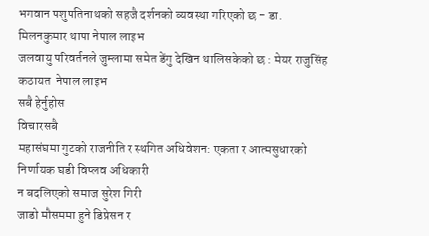भगवान पशुपतिनाथको सहजै दर्शनको व्यवस्था गरिएको छ - डा. मिलनकुमार थापा नेपाल लाइभ
जलवायु परिवर्तनले जुम्लामा समेत डेंगु देखिन थालिसकेको छ : मेयर राजुसिंह कठायत  नेपाल लाइभ
सबै हेर्नुहोस
विचारसबै
महासंघमा गुटको राजनीति र स्थगित अधिवेशन: एकता र आत्मसुधारको निर्णायक घडी विप्लव अधिकारी
न बदलिएको समाज सुरेश गिरी
जाडो मौसममा हुने डिप्रेसन र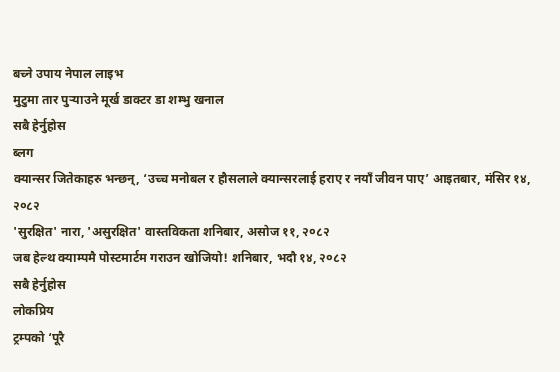बच्ने उपाय नेपाल लाइभ
मुटुमा तार पुर्‍याउने मूर्ख डाक्टर डा शम्भु खनाल
सबै हेर्नुहोस
ब्लग
क्यान्सर जितेकाहरु भन्छन्, ‘उच्च मनोबल र हौसलाले क्यान्सरलाई हराए र नयाँ जीवन पाए’ आइतबार, मंसिर १४, २०८२
'सुरक्षित' नारा, 'असुरक्षित' वास्तविकता शनिबार, असोज ११, २०८२
जब हेल्थ क्याम्पमै पोस्टमार्टम गराउन खोजियो! शनिबार, भदौ १४, २०८२
सबै हेर्नुहोस
लोकप्रिय
ट्रम्पको ‘पूरै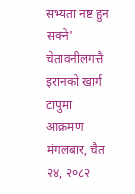सभ्यता नष्ट हुन सक्ने' चेतावनीलगत्तै इरानको खार्ग टापुमा आक्रमण मंगलबार, चैत २४, २०८२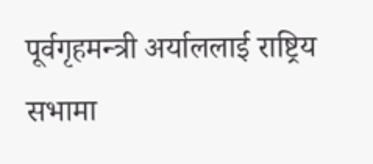पूर्वगृहमन्त्री अर्याललाई राष्ट्रिय सभामा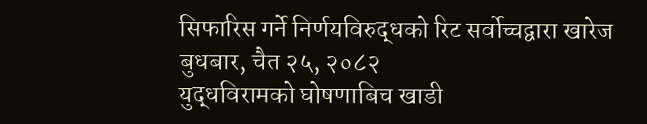सिफारिस गर्ने निर्णयविरुद्धको रिट सर्वोच्चद्वारा खारेज बुधबार, चैत २५, २०८२
युद्धविरामको घोषणाबिच खाडी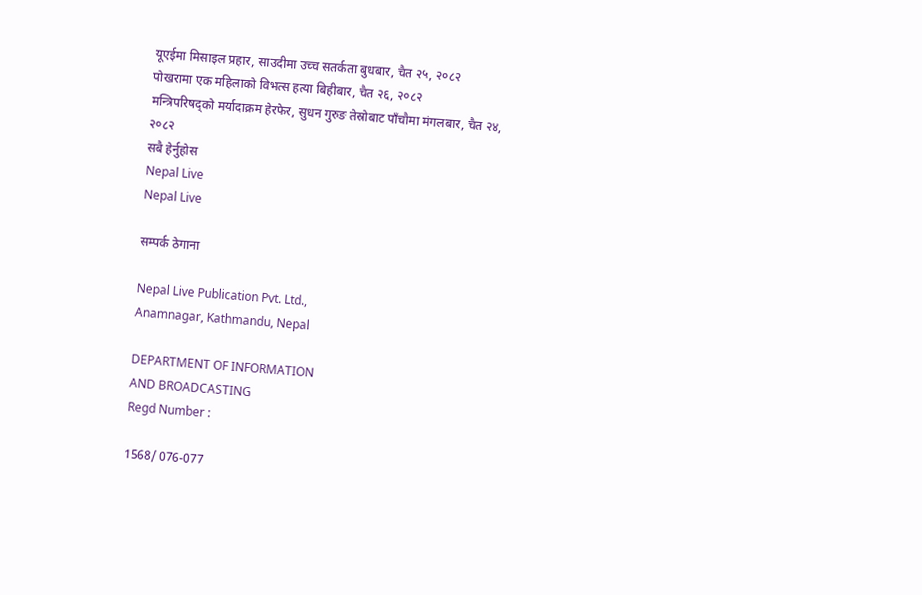यूएईमा मिसाइल प्रहार, साउदीमा उच्च सतर्कता बुधबार, चैत २५, २०८२
पोखरामा एक महिलाको विभत्स हत्या बिहीबार, चैत २६, २०८२
मन्त्रिपरिषद्को मर्यादाक्रम हेरफेर, सुधन गुरुङ तेस्रोबाट पाँचौमा मंगलबार, चैत २४, २०८२
सबै हेर्नुहोस
Nepal Live
Nepal Live

सम्पर्क ठेगाना

Nepal Live Publication Pvt. Ltd.,
Anamnagar, Kathmandu, Nepal

DEPARTMENT OF INFORMATION
AND BROADCASTING
Regd Number :

1568/ 076-077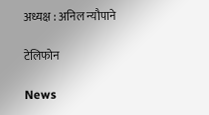अध्यक्ष : अनिल न्यौपाने

टेलिफोन

News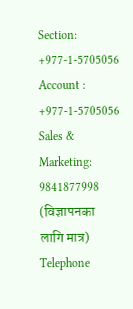Section: +977-1-5705056
Account : +977-1-5705056
Sales & Marketing: 9841877998 (विज्ञापनका लागि मात्र)
Telephone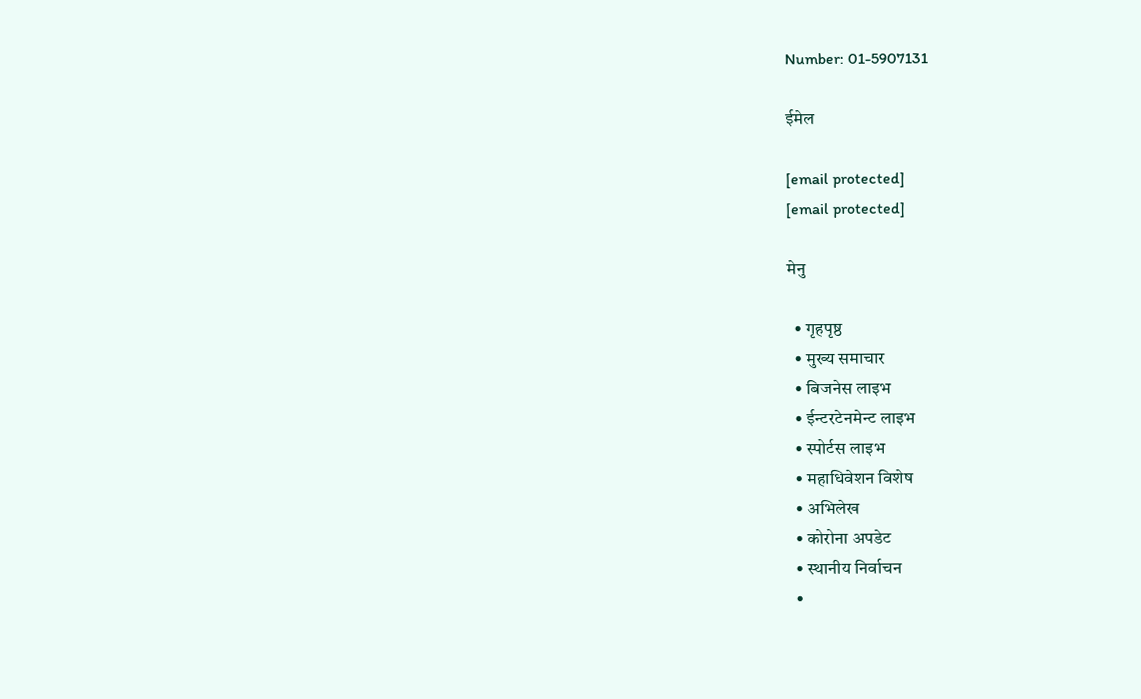Number: 01-5907131

ईमेल

[email protected]
[email protected]

मेनु

  • गृहपृष्ठ
  • मुख्य समाचार
  • बिजनेस लाइभ
  • ईन्टरटेनमेन्ट लाइभ
  • स्पोर्टस लाइभ
  • महाधिवेशन विशेष
  • अभिलेख
  • कोरोना अपडेट
  • स्थानीय निर्वाचन
  •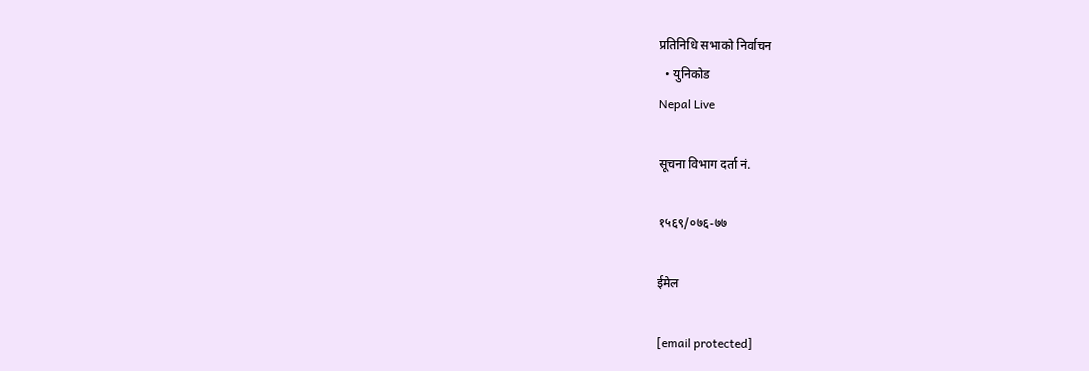प्रतिनिधि सभाको निर्वाचन
  • युनिकोड
Nepal Live

सूचना विभाग दर्ता नं.

१५६९/०७६-७७

ईमेल

[email protected]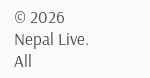© 2026 Nepal Live. All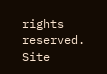rights reserved. Site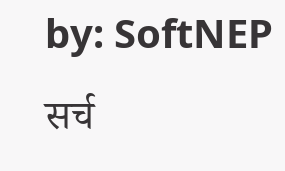by: SoftNEP
सर्च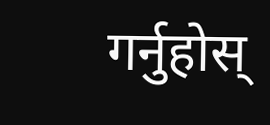गर्नुहोस्